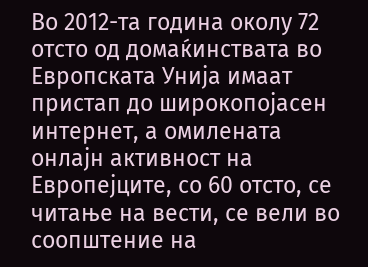Во 2012-та година околу 72 отсто од домаќинствата во Европската Унија имаат пристап до широкопојасен интернет, а омилената онлајн активност на Европејците, со 60 отсто, се читање на вести, се вели во соопштение на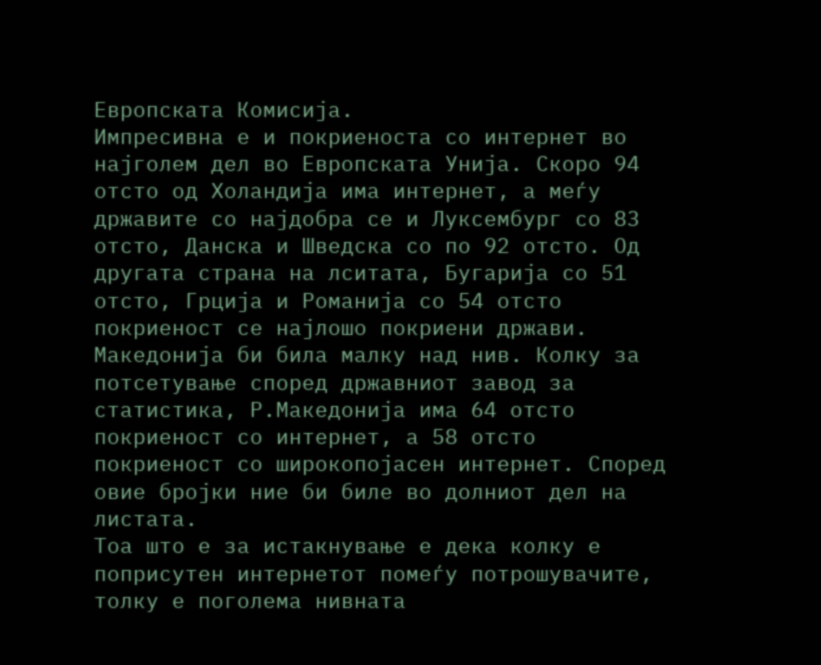Европската Комисија.
Импресивна е и покриеноста со интернет во најголем дел во Европската Унија. Скоро 94 отсто од Холандија има интернет, а меѓу државите со најдобра се и Луксембург со 83 отсто, Данска и Шведска со по 92 отсто. Од другата страна на лситата, Бугарија со 51 отсто, Грција и Романија со 54 отсто покриеност се најлошо покриени држави. Македонија би била малку над нив. Колку за потсетување според државниот завод за статистика, Р.Македонија има 64 отсто покриеност со интернет, а 58 отсто покриеност со широкопојасен интернет. Според овие бројки ние би биле во долниот дел на листата.
Тоа што е за истакнување е дека колку е поприсутен интернетот помеѓу потрошувачите, толку е поголема нивната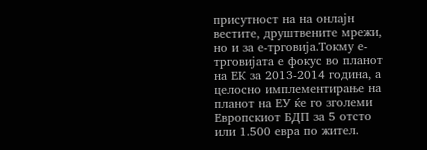присутност на на онлајн вестите, друштвените мрежи, но и за е-трговија.Токму е-трговијата е фокус во планот на ЕК за 2013-2014 година, а целосно имплементирање на планот на ЕУ ќе го зголеми Европскиот БДП за 5 отсто или 1.500 евра по жител.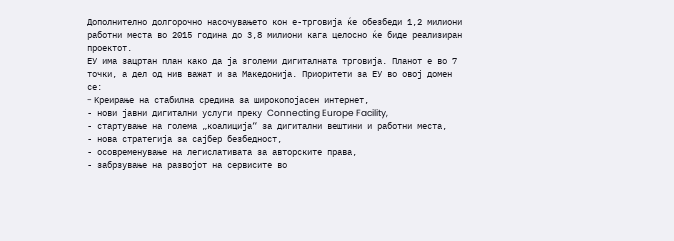Дополнително долгорочно насочувањето кон е-трговија ќе обезбеди 1,2 милиони работни места во 2015 година до 3,8 милиони кага целосно ќе биде реализиран проектот.
ЕУ има зацртан план како да ја зголеми дигиталната трговија. Планот е во 7 точки, а дел од нив важат и за Македонија. Приоритети за ЕУ во овој домен се:
- Kреирање на стабилна средина за широкопојасен интернет,
- нови јавни дигитални услуги преку Connecting Europe Facility,
- стартување на голема „коалиција“ за дигитални вештини и работни места,
- нова стратегија за сајбер безбедност,
- осовременување на легислативата за авторските права,
- забрзување на развојот на сервисите во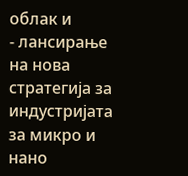облак и
- лансирање на нова стратегија за индустријата за микро и нано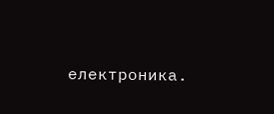електроника.